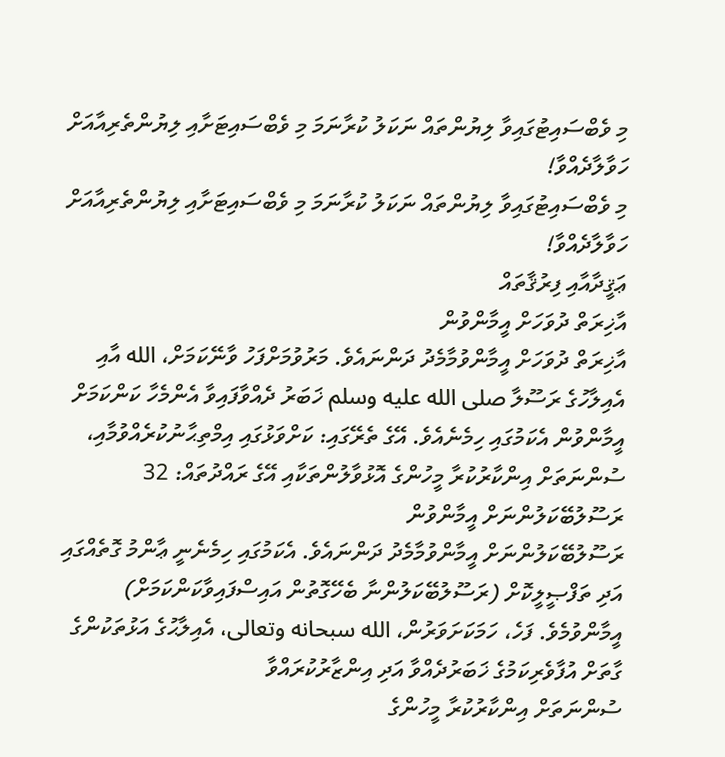މި ވެބްސައިޓުގައިވާ ލިޔުންތައް ނަކަލު ކުރާނަމަ މި ވެބްސައިޓަށާއި ލިޔުންތެރިއާއަށް ހަވާލާދެއްވާ!
މި ވެބްސައިޓުގައިވާ ލިޔުންތައް ނަކަލު ކުރާނަމަ މި ވެބްސައިޓަށާއި ލިޔުންތެރިއާއަށް ހަވާލާދެއްވާ!
ޢަޤީދާއާއި ފިރުޤާތައް
އާޚިރަތް ދުވަހަށް އީމާންވުން
އާޚިރަތް ދުވަހަށް އީމާންވުމާމެދު ދަންނައެވެ. މަރުވުމަށްފަހު ވާނޭކަމަށް، الله އާއި އެއިލާހުގެ ރަސޫލާ صلى الله عليه وسلم ޚަބަރު ދެއްވާފައިވާ އެންމެހާ ކަންކަމަށް އީމާންވުން އެކަމުގައި ހިމެނެއެވެ. އޭގެ ތެރޭގައި: ކަށްވަޅުގައި އިމްތިޙާނުކުރެއްވުމާއި،
ސުންނަތަށް އިންކާރުކުރާ މީހުންގެ އޮޅުވާލުންތަކާއި އޭގެ ރައްދުތައް: 32
ރަސޫލުބޭކަލުންނަށް އީމާންވުން
ރަސޫލުބޭކަލުންނަށް އީމާންވުމާމެދު ދަންނައެވެ. އެކަމުގައި ހިމެނެނީ ޢާންމު ގޮތެއްގައި އަދި ތަފްޞީލީކޮށް (ރަސޫލުބޭކަލުންނާ ބެހޭގޮތުން އައިސްފައިވާކަންކަމަށް) އީމާންވުމެވެ. ފަހެ، ހަމަކަށަވަރުން، الله سبحانه وتعالى، އެއިލާޙުގެ އަޅުތަކުންގެ ގާތަށް އުފާވެރިކަމުގެ ޚަބަރުދެއްވާ އަދި އިންޒާރުކުރައްވާ
ސުންނަތަށް އިންކާރުކުރާ މީހުންގެ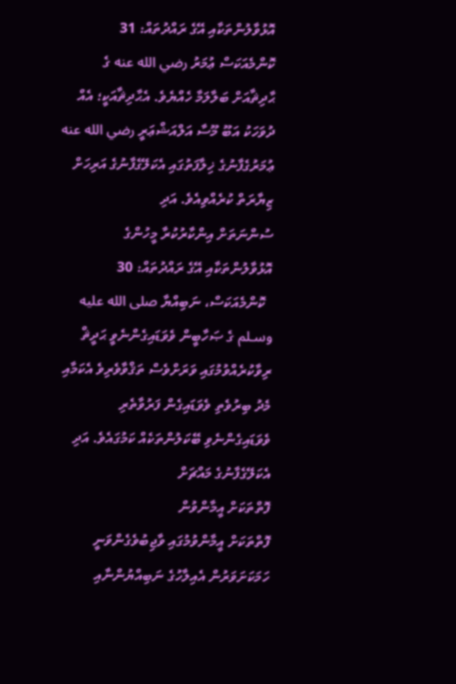އޮޅުވާލުންތަކާއި އޭގެ ރައްދުތައް: 31
ކޮންމެއަކަސް ޢުމަރު رضي الله عنه ގެ ޙާދިޘާއަށް ބަލާލަމާ ހެއްޔެވެ. އެޙާދިޘާއަކީ؛ އެއް ދުވަހަކު އަބޫ މޫސާ އަލްއަޝްޢަރީ رضي الله عنه ޢުމަރުގެފާނުގެ ޚިލާފަތުގައި އެކަލޭގެފާނުގެ އަރިހަށް ޒިޔާރަތް ކުރެއްވިއެވެ. އަދި
ސުންނަތަށް އިންކާރުކުރާ މީހުންގެ އޮޅުވާލުންތަކާއި އޭގެ ރައްދުތައް: 30
  ކޮންމެއަކަސް، ނަބިއްޔާ صلى الله عليه وسـلم ގެ ޞަހާބީން ވެވަޑައިގެންނެވީ ޙަދީޘް ރިވާކުރެއްވުމުގައި ވަރަށްވެސް ތަޤްވާވެރިވެ އެކަމާއި މެދު ބިރުވެތި ވެވަޑައިގެން ފަރުވާތެރި ވެވަޑައިގެންނެވި ބޭކަލުންތަކެއް ކަމުގައެވެ. އަދި އެކަލޭގެފާނުގެ މައްޗަށް
ފޮތްތަކަށް އީމާންވުން
ފޮތްތަކަށް އީމާންވުމުގައި ވާޖިބުވެގެންވަނީ ހަމަކަށަވަރުން އެއިލާހުގެ ނަބިއްޔުންނާއި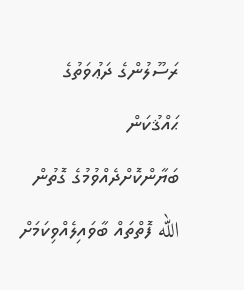ރަސޫލުންގެ ދަޢުވަތުގެ ޙައްޤުކަން ބަޔާންކޮށްދެއްވުމުގެ ގޮތުން الله ފޮތްތައް ބާވައިލެއްވިކަމަށް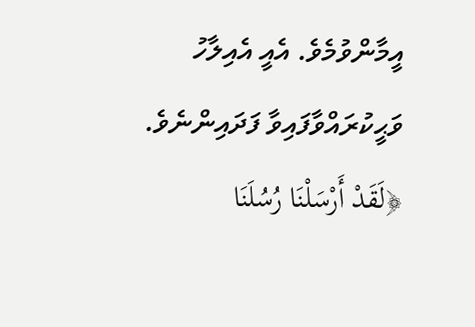އީމާންވުމެވެ. އެއީ އެއިލާހު ވަޙީކުރައްވާފައިވާ ފަދައިންނެވެ. ﴿لَقَدْ أَرْسَلْنَا رُسُلَنَا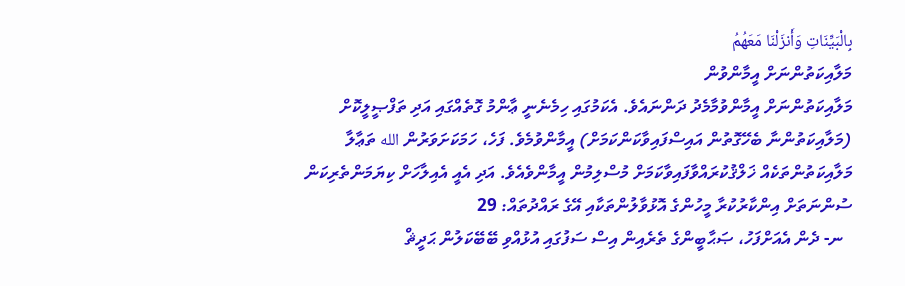بِالْبَيِّنَاتِ وَأَنزَلْنَا مَعَهُمُ
މަލާއިކަތުންނަށް އީމާންވުން
މަލާއިކަތުންނަށް އީމާންވުމާމެދު ދަންނައެވެ. އެކަމުގައި ހިމެނެނީ ޢާންމު ގޮތެއްގައި އަދި ތަފްޞީލީކޮށް (މަލާއިކަތުންނާ ބެހޭގޮތުން އައިސްފައިވާކަންކަމަށް) އީމާންވުމެވެ. ފަހެ، ހަމަކަށަވަރުން الله ތަޢާލާ މަލާއިކަތުންތަކެއް ޚަލްޤުކުރައްވާފައިވާކަމަށް މުސްލިމުން އީމާންވެއެވެ. އަދި އެއީ އެއިލާހަށް ކިޔަމަންތެރިކަން
ސުންނަތަށް އިންކާރުކުރާ މީހުންގެ އޮޅުވާލުންތަކާއި އޭގެ ރައްދުތައް: 29
  ނ- ދެން އެއަށްފަހު، ޞަޙާބީންގެ ތެރެއިން އިސް ސަފުގައި އުޅުއްވި ބޭބޭކަލުން ޙަދީޘް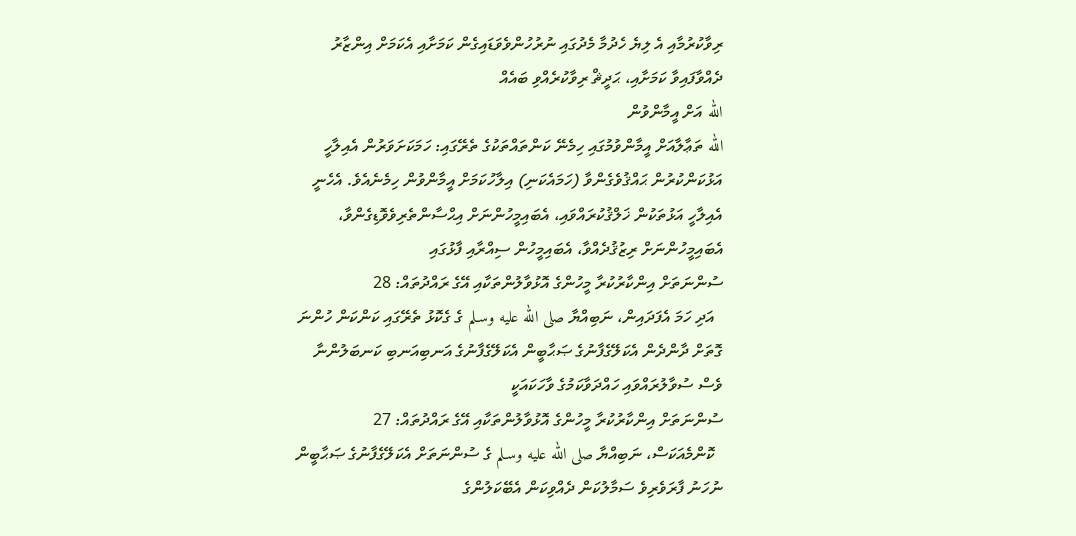ރިވާކުރުމާއި އެ ލިޔެ ހެދުމާ މެދުގައި ނުރުހުންވެވަޑައިގެން ކަމަށާއި އެކަމަށް އިންޒާރު ދެއްވާފައިވާ ކަމަށާއި، ޙަދީޘް ރިވާކުރެއްވި ބައެއް
الله އަށް އީމާންވުން
الله ތަޢާލާއަށް އީމާންވުމުގައި ހިމެނޭ ކަންތައްތަކުގެ ތެރޭގައި: ހަމަކަށަވަރުން އެއިލާހީ އަޅުކަންކުރުން ޙައްޤުވެގެންވާ (ހަމައެކަނި) އިލާހުކަމަށް އީމާންވުން ހިމެނެއެވެ. އެހެނީ އެއިލާހީ އަޅުތަކުން ޚަލްޤުކުރައްވައި، އެބައިމީހުންނަށް އިޙްސާންތެރިވެވޮޑިގެންވާ، އެބައިމީހުންނަށް ރިޒުޤުދެއްވާ، އެބައިމީހުން ސިއްރާއި ފާޅުގައި
ސުންނަތަށް އިންކާރުކުރާ މީހުންގެ އޮޅުވާލުންތަކާއި އޭގެ ރައްދުތައް: 28
  އަދި ހަމަ އެފަދައިން، ނަބިއްޔާ صلى الله عليه وسـلم ގެ ގެކޮޅު ތެރޭގައި ކަންކަން ހުންނަ ގޮތަށް ދާންދެން އެކަލޭގެފާނުގެ ޞަޙާބީން އެކަލޭގެފާނުގެ އަނބިއަނބި ކަނބަލުންނާ ވެސް ސުވާލުރައްވައި ހައްދަވާކަމުގެ ވާހަކައަކީ
ސުންނަތަށް އިންކާރުކުރާ މީހުންގެ އޮޅުވާލުންތަކާއި އޭގެ ރައްދުތައް: 27
  ކޮންމެއަކަސް، ނަބިއްޔާ صلى الله عليه وسـلم ގެ ސުންނަތަށް އެކަލޭގެފާނުގެ ޞަޙާބީން ނުހަނު ފާރަވެރިވެ ސަމާލުކަން ދެއްވިކަން އެބޭކަލުންގެ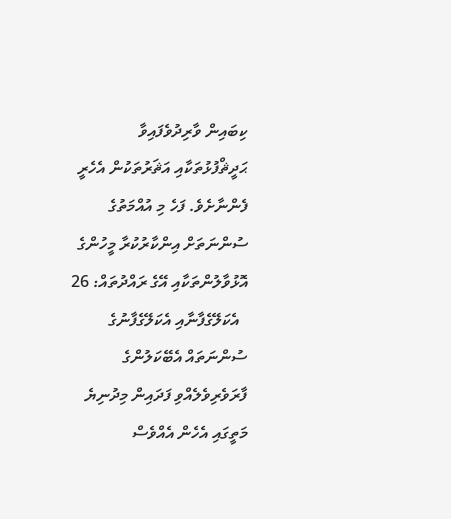ކިބައިން ވާރިދުވެފައިވާ ޙަދީޘްފުޅުތަކާއި އަޘަރުތަކުން އެހެރީ ފެންނާށެވެ. ފަހެ މި އުއްމަތުގެ
ސުންނަތަށް އިންކާރުކުރާ މީހުންގެ އޮޅުވާލުންތަކާއި އޭގެ ރައްދުތައް: 26
  އެކަލޭގެފާނާއި އެކަލޭގެފާނުގެ ސުންނަތައް އެބޭކަލުންގެ ފާރަވެރިވެލެއްވި ފަދައިން މިދުނިޔެ މަތީގައި އެހެން އެއްވެސް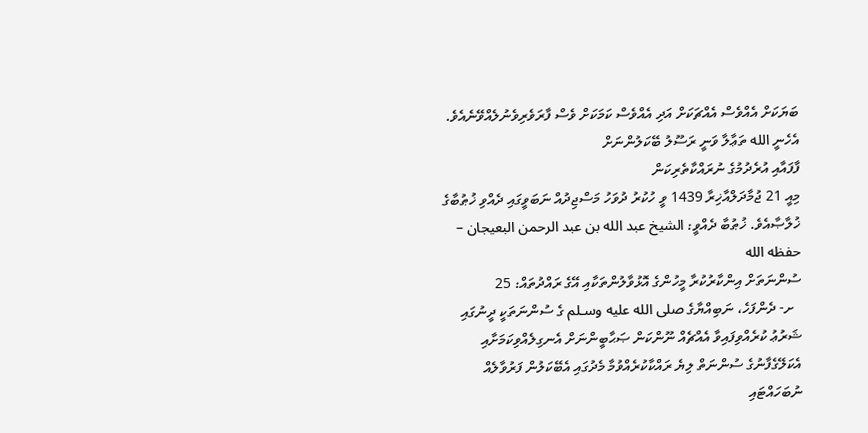ބަޔަކަށް އެއްވެސް އެއްޗަކަށް އަދި އެއްވެސް ކަމަކަށް ވެސް ފާރަވެރިވެނުލެއްވޭނެއެވެ. އެހެނީ الله ތަޢާލާ ވަނީ ރަސޫލު ބޭކަލުންނަށް
ފާފައާއި އުރެދުމުގެ ނުރައްކާތެރިކަން
މިއީ 21 ޖުމާދަލްއާޚިރާ 1439 ވީ ހުކުރު ދުވަހު މަސްޖިދުއް ނަބަވީގައި ދެއްވި ޚުޠުބާގެ ޚުލާޞާއެވެ. ޚުޠުބާ ދެއްވީ: الشيخ عبد الله بن عبد الرحمن البعيجان – حفظه الله
ސުންނަތަށް އިންކާރުކުރާ މީހުންގެ އޮޅުވާލުންތަކާއި އޭގެ ރައްދުތައް: 25
  ށ- ދެންފަހެ، ނަބިއްޔާގެ صلى الله عليه وسـلم ގެ ސުންނަތަކީ ދީނުގައި ޝަރުޢު ކުރެއްވިފައިވާ އެއްޗެއް ނޫންކަން ޞަޙާބީންނަށް އެނގިލެއްވިކަމަށާއި އެކަލޭގެފާނުގެ ސުންނަތް ލިޔެ ރައްކާކުރެއްވުމާ މެދުގައި އެބޭކަލުން ފަރުވާލެއް ނުބަހައްޓައި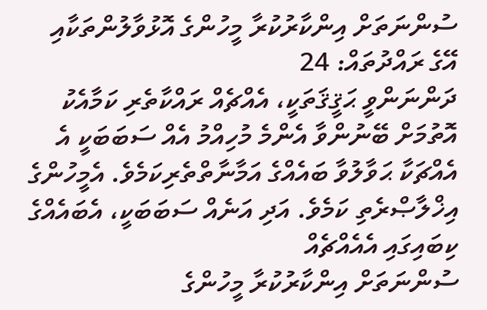ސުންނަތަށް އިންކާރުކުރާ މީހުންގެ އޮޅުވާލުންތަކާއި އޭގެ ރައްދުތައް: 24
ދަންނަންވީ ޙަޤީޤަތަކީ، އެއްޗެއް ރައްކާތެރި ކަމާއެކު އޮތުމަށް ބޭނުންވާ އެންމެ މުހިއްމު އެއް ސަބަބަކީ އެ އެއްޗަކާ ޙަވާލުވާ ބައެއްގެ އަމާނާތްތެރިކަމެވެ. އެމީހުންގެ އިޚްލާޞްރެތި ކަމެވެ. އަދި އަނެއް ސަބަބަކީ، އެބައެއްގެ ކިބައިގައި އެއެއްޗެއް
ސުންނަތަށް އިންކާރުކުރާ މީހުންގެ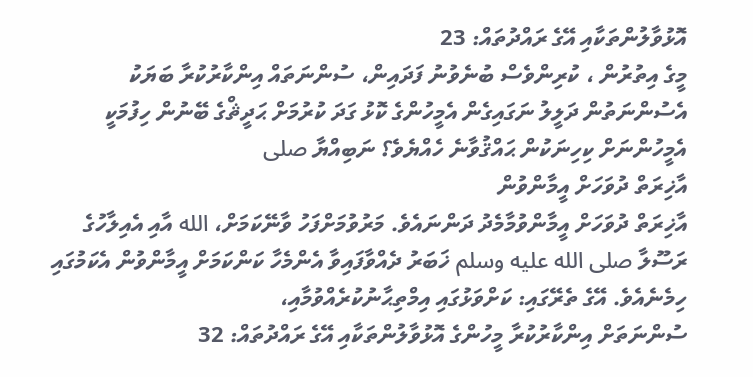އޮޅުވާލުންތަކާއި އޭގެ ރައްދުތައް: 23
މީގެ އިތުރުން ، ކުރިންވެސް ބުނެވުނު ފަދައިން، ސުންނަތައް އިންކާރުކުރާ ބަޔަކު އެސުންނަތުން ދަލީލު ނަގައިގެން އެމީހުންގެ ކޮޅު ގަދަ ކުރުމަށް ޙަދީޘްގެ ބޭނުން ހިފުމަކީ އެމީހުންނަށް ކިހިނަކުން ޙައްޤުވާނެ ހެއްޔެވެ؟ ނަބިއްޔާ صلى
އާޚިރަތް ދުވަހަށް އީމާންވުން
އާޚިރަތް ދުވަހަށް އީމާންވުމާމެދު ދަންނައެވެ. މަރުވުމަށްފަހު ވާނޭކަމަށް، الله އާއި އެއިލާހުގެ ރަސޫލާ صلى الله عليه وسلم ޚަބަރު ދެއްވާފައިވާ އެންމެހާ ކަންކަމަށް އީމާންވުން އެކަމުގައި ހިމެނެއެވެ. އޭގެ ތެރޭގައި: ކަށްވަޅުގައި އިމްތިޙާނުކުރެއްވުމާއި،
ސުންނަތަށް އިންކާރުކުރާ މީހުންގެ އޮޅުވާލުންތަކާއި އޭގެ ރައްދުތައް: 32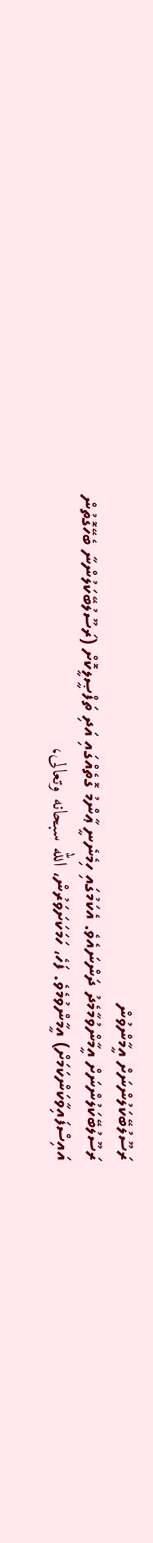ރަސޫލުބޭކަލުންނަށް އީމާންވުން
ރަސޫލުބޭކަލުންނަށް އީމާންވުމާމެދު ދަންނައެވެ. އެކަމުގައި ހިމެނެނީ ޢާންމު ގޮތެއްގައި އަދި ތަފްޞީލީކޮށް (ރަސޫލުބޭކަލުންނާ ބެހޭގޮތުން އައިސްފައިވާކަންކަމަށް) އީމާންވުމެވެ. ފަހެ، ހަމަކަށަވަރުން، الله سبحانه وتعالى،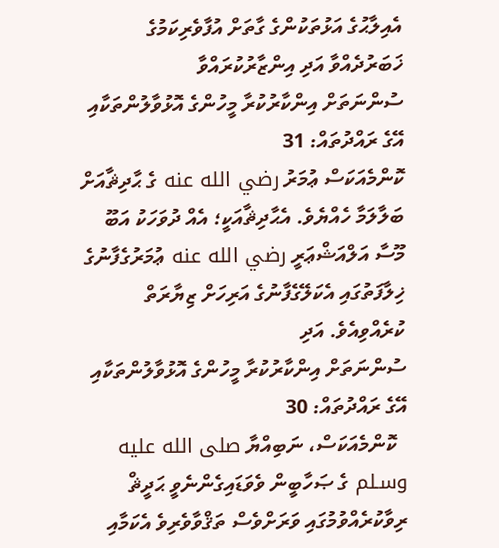އެއިލާޙުގެ އަޅުތަކުންގެ ގާތަށް އުފާވެރިކަމުގެ ޚަބަރުދެއްވާ އަދި އިންޒާރުކުރައްވާ
ސުންނަތަށް އިންކާރުކުރާ މީހުންގެ އޮޅުވާލުންތަކާއި އޭގެ ރައްދުތައް: 31
ކޮންމެއަކަސް ޢުމަރު رضي الله عنه ގެ ޙާދިޘާއަށް ބަލާލަމާ ހެއްޔެވެ. އެޙާދިޘާއަކީ؛ އެއް ދުވަހަކު އަބޫ މޫސާ އަލްއަޝްޢަރީ رضي الله عنه ޢުމަރުގެފާނުގެ ޚިލާފަތުގައި އެކަލޭގެފާނުގެ އަރިހަށް ޒިޔާރަތް ކުރެއްވިއެވެ. އަދި
ސުންނަތަށް އިންކާރުކުރާ މީހުންގެ އޮޅުވާލުންތަކާއި އޭގެ ރައްދުތައް: 30
  ކޮންމެއަކަސް، ނަބިއްޔާ صلى الله عليه وسـلم ގެ ޞަހާބީން ވެވަޑައިގެންނެވީ ޙަދީޘް ރިވާކުރެއްވުމުގައި ވަރަށްވެސް ތަޤްވާވެރިވެ އެކަމާއި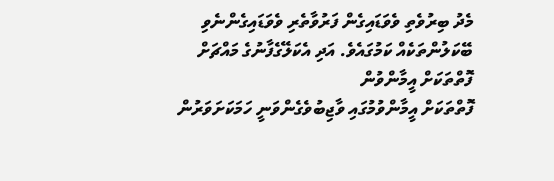މެދު ބިރުވެތި ވެވަޑައިގެން ފަރުވާތެރި ވެވަޑައިގެންނެވި ބޭކަލުންތަކެއް ކަމުގައެވެ. އަދި އެކަލޭގެފާނުގެ މައްޗަށް
ފޮތްތަކަށް އީމާންވުން
ފޮތްތަކަށް އީމާންވުމުގައި ވާޖިބުވެގެންވަނީ ހަމަކަށަވަރުން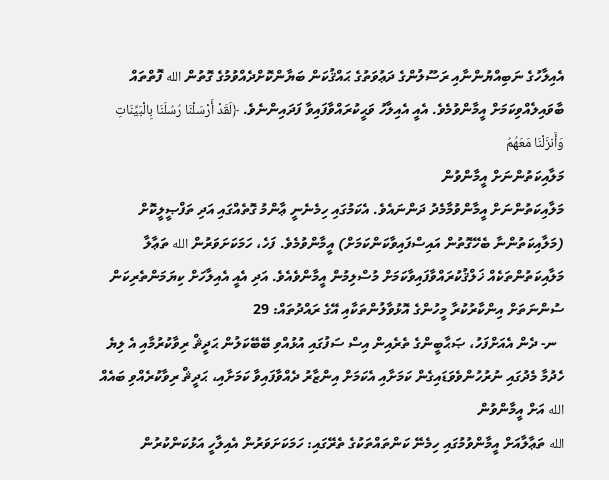އެއިލާހުގެ ނަބިއްޔުންނާއި ރަސޫލުންގެ ދަޢުވަތުގެ ޙައްޤުކަން ބަޔާންކޮށްދެއްވުމުގެ ގޮތުން الله ފޮތްތައް ބާވައިލެއްވިކަމަށް އީމާންވުމެވެ. އެއީ އެއިލާހު ވަޙީކުރައްވާފައިވާ ފަދައިންނެވެ. ﴿لَقَدْ أَرْسَلْنَا رُسُلَنَا بِالْبَيِّنَاتِ وَأَنزَلْنَا مَعَهُمُ
މަލާއިކަތުންނަށް އީމާންވުން
މަލާއިކަތުންނަށް އީމާންވުމާމެދު ދަންނައެވެ. އެކަމުގައި ހިމެނެނީ ޢާންމު ގޮތެއްގައި އަދި ތަފްޞީލީކޮށް (މަލާއިކަތުންނާ ބެހޭގޮތުން އައިސްފައިވާކަންކަމަށް) އީމާންވުމެވެ. ފަހެ، ހަމަކަށަވަރުން الله ތަޢާލާ މަލާއިކަތުންތަކެއް ޚަލްޤުކުރައްވާފައިވާކަމަށް މުސްލިމުން އީމާންވެއެވެ. އަދި އެއީ އެއިލާހަށް ކިޔަމަންތެރިކަން
ސުންނަތަށް އިންކާރުކުރާ މީހުންގެ އޮޅުވާލުންތަކާއި އޭގެ ރައްދުތައް: 29
  ނ- ދެން އެއަށްފަހު، ޞަޙާބީންގެ ތެރެއިން އިސް ސަފުގައި އުޅުއްވި ބޭބޭކަލުން ޙަދީޘް ރިވާކުރުމާއި އެ ލިޔެ ހެދުމާ މެދުގައި ނުރުހުންވެވަޑައިގެން ކަމަށާއި އެކަމަށް އިންޒާރު ދެއްވާފައިވާ ކަމަށާއި، ޙަދީޘް ރިވާކުރެއްވި ބައެއް
الله އަށް އީމާންވުން
الله ތަޢާލާއަށް އީމާންވުމުގައި ހިމެނޭ ކަންތައްތަކުގެ ތެރޭގައި: ހަމަކަށަވަރުން އެއިލާހީ އަޅުކަންކުރުން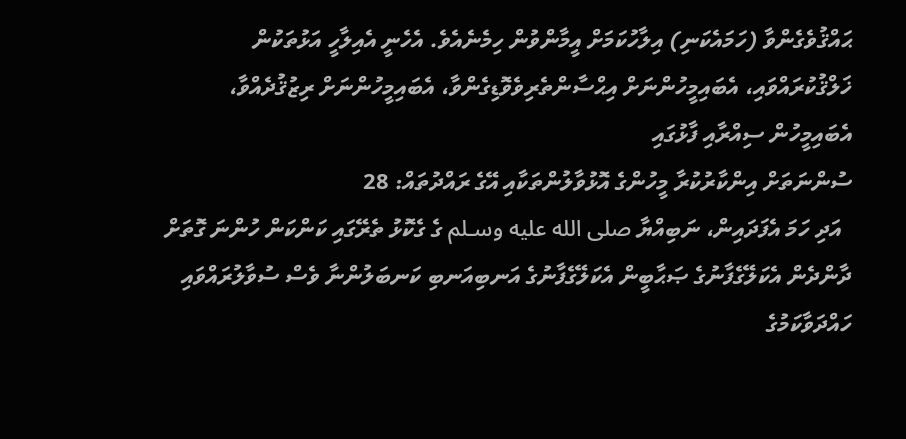ޙައްޤުވެގެންވާ (ހަމައެކަނި) އިލާހުކަމަށް އީމާންވުން ހިމެނެއެވެ. އެހެނީ އެއިލާހީ އަޅުތަކުން ޚަލްޤުކުރައްވައި، އެބައިމީހުންނަށް އިޙްސާންތެރިވެވޮޑިގެންވާ، އެބައިމީހުންނަށް ރިޒުޤުދެއްވާ، އެބައިމީހުން ސިއްރާއި ފާޅުގައި
ސުންނަތަށް އިންކާރުކުރާ މީހުންގެ އޮޅުވާލުންތަކާއި އޭގެ ރައްދުތައް: 28
  އަދި ހަމަ އެފަދައިން، ނަބިއްޔާ صلى الله عليه وسـلم ގެ ގެކޮޅު ތެރޭގައި ކަންކަން ހުންނަ ގޮތަށް ދާންދެން އެކަލޭގެފާނުގެ ޞަޙާބީން އެކަލޭގެފާނުގެ އަނބިއަނބި ކަނބަލުންނާ ވެސް ސުވާލުރައްވައި ހައްދަވާކަމުގެ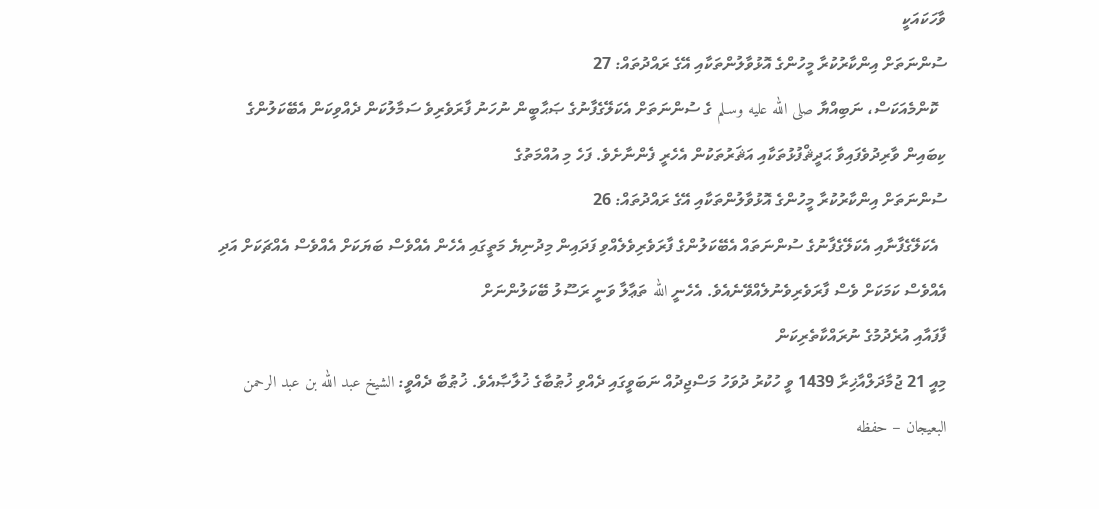ވާހަކައަކީ
ސުންނަތަށް އިންކާރުކުރާ މީހުންގެ އޮޅުވާލުންތަކާއި އޭގެ ރައްދުތައް: 27
  ކޮންމެއަކަސް، ނަބިއްޔާ صلى الله عليه وسـلم ގެ ސުންނަތަށް އެކަލޭގެފާނުގެ ޞަޙާބީން ނުހަނު ފާރަވެރިވެ ސަމާލުކަން ދެއްވިކަން އެބޭކަލުންގެ ކިބައިން ވާރިދުވެފައިވާ ޙަދީޘްފުޅުތަކާއި އަޘަރުތަކުން އެހެރީ ފެންނާށެވެ. ފަހެ މި އުއްމަތުގެ
ސުންނަތަށް އިންކާރުކުރާ މީހުންގެ އޮޅުވާލުންތަކާއި އޭގެ ރައްދުތައް: 26
  އެކަލޭގެފާނާއި އެކަލޭގެފާނުގެ ސުންނަތައް އެބޭކަލުންގެ ފާރަވެރިވެލެއްވި ފަދައިން މިދުނިޔެ މަތީގައި އެހެން އެއްވެސް ބަޔަކަށް އެއްވެސް އެއްޗަކަށް އަދި އެއްވެސް ކަމަކަށް ވެސް ފާރަވެރިވެނުލެއްވޭނެއެވެ. އެހެނީ الله ތަޢާލާ ވަނީ ރަސޫލު ބޭކަލުންނަށް
ފާފައާއި އުރެދުމުގެ ނުރައްކާތެރިކަން
މިއީ 21 ޖުމާދަލްއާޚިރާ 1439 ވީ ހުކުރު ދުވަހު މަސްޖިދުއް ނަބަވީގައި ދެއްވި ޚުޠުބާގެ ޚުލާޞާއެވެ. ޚުޠުބާ ދެއްވީ: الشيخ عبد الله بن عبد الرحمن البعيجان – حفظه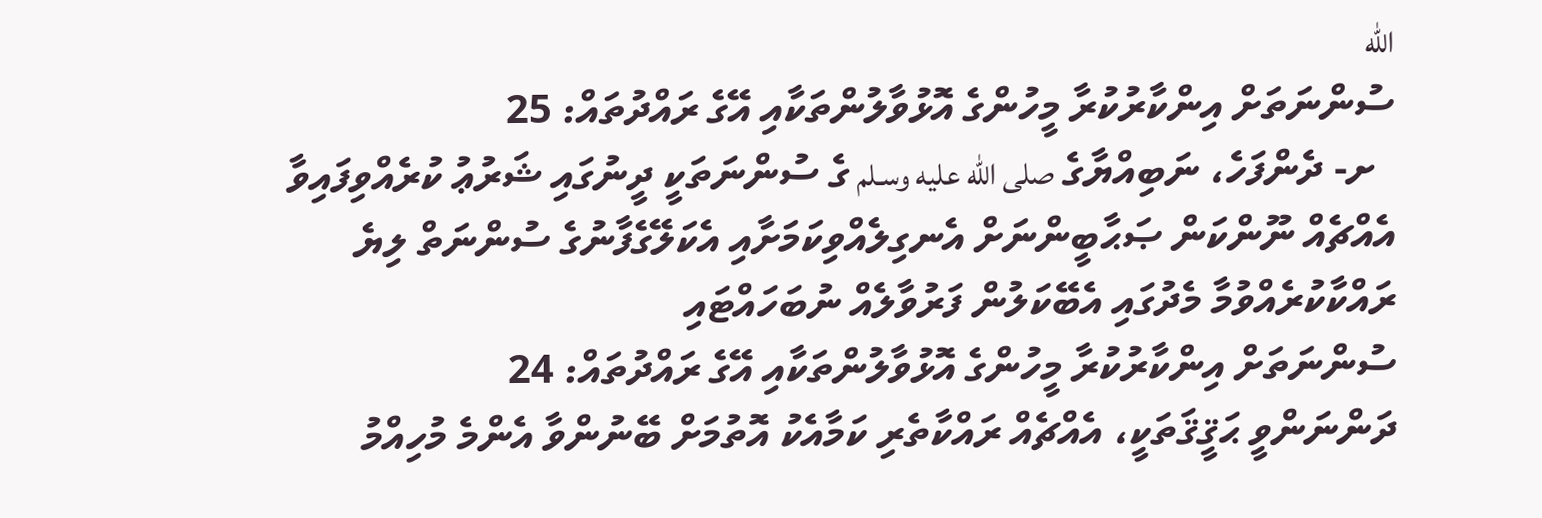الله
ސުންނަތަށް އިންކާރުކުރާ މީހުންގެ އޮޅުވާލުންތަކާއި އޭގެ ރައްދުތައް: 25
  ށ- ދެންފަހެ، ނަބިއްޔާގެ صلى الله عليه وسـلم ގެ ސުންނަތަކީ ދީނުގައި ޝަރުޢު ކުރެއްވިފައިވާ އެއްޗެއް ނޫންކަން ޞަޙާބީންނަށް އެނގިލެއްވިކަމަށާއި އެކަލޭގެފާނުގެ ސުންނަތް ލިޔެ ރައްކާކުރެއްވުމާ މެދުގައި އެބޭކަލުން ފަރުވާލެއް ނުބަހައްޓައި
ސުންނަތަށް އިންކާރުކުރާ މީހުންގެ އޮޅުވާލުންތަކާއި އޭގެ ރައްދުތައް: 24
ދަންނަންވީ ޙަޤީޤަތަކީ، އެއްޗެއް ރައްކާތެރި ކަމާއެކު އޮތުމަށް ބޭނުންވާ އެންމެ މުހިއްމު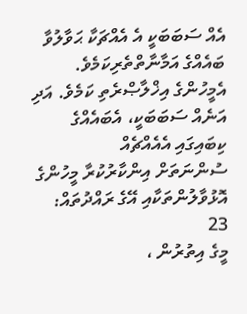އެއް ސަބަބަކީ އެ އެއްޗަކާ ޙަވާލުވާ ބައެއްގެ އަމާނާތްތެރިކަމެވެ. އެމީހުންގެ އިޚްލާޞްރެތި ކަމެވެ. އަދި އަނެއް ސަބަބަކީ، އެބައެއްގެ ކިބައިގައި އެއެއްޗެއް
ސުންނަތަށް އިންކާރުކުރާ މީހުންގެ އޮޅުވާލުންތަކާއި އޭގެ ރައްދުތައް: 23
މީގެ އިތުރުން ،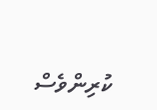ކުރިންވެސް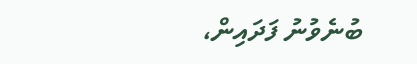ބުނެވުނު ފަދައިން،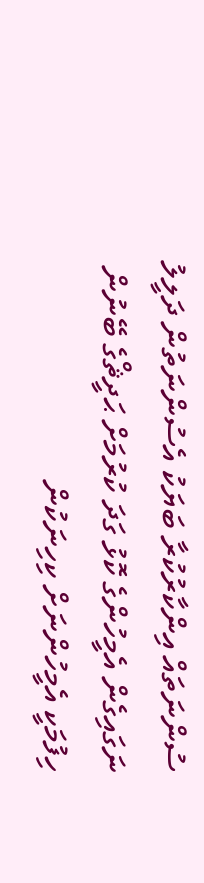ސުންނަތައް އިންކާރުކުރާ ބަޔަކު އެސުންނަތުން ދަލީލު ނަގައިގެން އެމީހުންގެ ކޮޅު ގަދަ ކުރުމަށް ޙަދީޘްގެ ބޭނުން ހިފުމަކީ އެމީހުންނަށް ކިހިނަކުން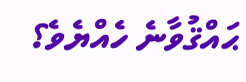ޙައްޤުވާނެ ހެއްޔެވެ؟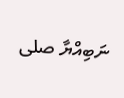ނަބިއްޔާ صلى